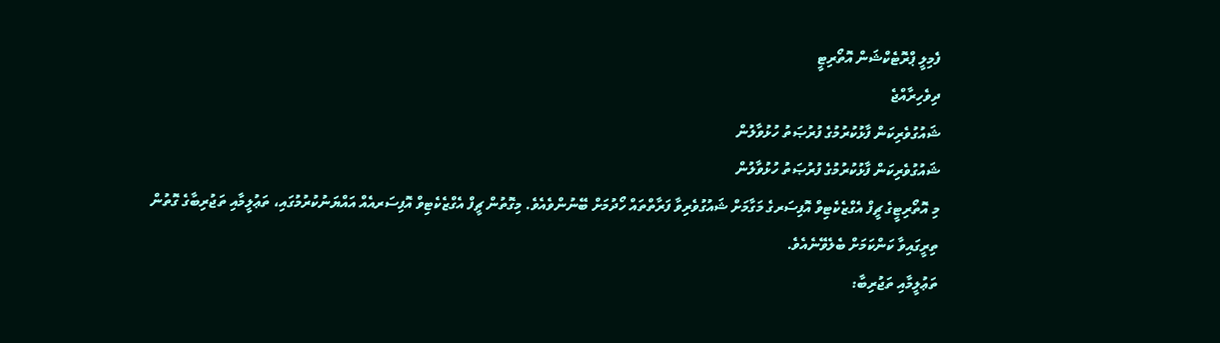ފެމިލީ ޕްރޮޓެކްޝަން އޮތޯރިޓީ
ދިވެހިރާއްޖެ
ޝައުގުވެރިކަން ފާޅުކުރުމުގެ ފުރުޞަތު ހުޅުވާލުން
ޝައުގުވެރިކަން ފާޅުކުރުމުގެ ފުރުޞަތު ހުޅުވާލުން
މި އޮތޯރިޓީގެ ޗީފް އެގްޒެކެޓިވް އޮފިސަރގެ މަގާމަށް ޝައުގުވެރިވާ ފަރާތްތައް ހޯދުމަށް ބޭނުންވެއެވެ. މިގޮތުން ޗީފް އެގްޒެކެޓިވް އޮފިސަރއެއް އައްޔަނުކުރުމުގައި، ތަޢުލީމާއި ތަޖުރިބާގެ ގޮތުން ތިރީގައިވާ ކަންކަމަށް ބެލެވޭނެއެވެ.
ތަޢުލީމާއި ތަޖުރިބާ: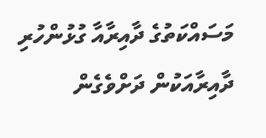މަސައްކަތުގެ ދާއިރާއާ ގުޅުންހުރި ދާއިރާއަކުން ދަށްވެގެން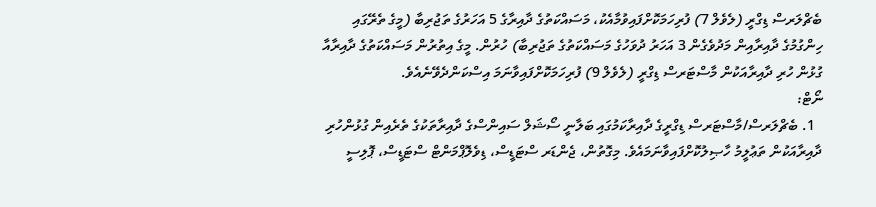ބެޗްލަރސް ޑިގްރީ (ލެވެލް 7) ފުރިހަމަކޮށްފައިވުމާއެކު، މަސައްކަތުގެ ދާއިރާގެ 5 އަހަރުގެ ތަޖުރިބާ (މީގެ ތެރޭގައި ހިންގުމުގެ ދާއިރާއިން މަދުވެގެން 3 އަހަރު ދުވަހުގެ މަސައްކަތުގެ ތަޖުރިބާ) ހުރުން. މީގެ އިތުރުން މަސައްކަތުގެ ދާއިރާއާ ގުޅުން ހުރި ދާއިރާއަކުން މާސްޓަރސް ޑިގްރީ (ލެވެލް 9) ފުރިހަމަކޮށްފައިވާނަމަ އިސްކަންދެވޭނެއެވެ.
ނޯޓް:
  1. ބެޗްލަރސް/މާސްޓަރސް ޑިގްރީގެ ދާއިރާކަމުގައި ބަލާނީ ސޯޝަލް ސައިންސްގެ ދާއިރާތަކުގެ ތެރެއިން ގުޅުންހުރި ދާއިރާއަކުން ތަޢުލީމު ހާޞިލުކޮށްފައިވާނަމައެވެ. މިގޮތުން، ޖެންޑަރ ސްޓަޑީސް، ޑިވެލޮޕްމަންޓް ސްޓަޑީސް، ޕޮލިސީ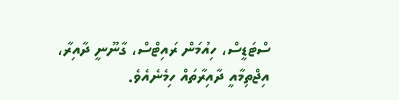ސްޓަޑީސް، ހިއުމަން ރައިޓްސް، ގާނޫނީ ދާއިރާ، އިޖްތިމާއީ ދާއިރާތައް ހިމެނެއެވެ.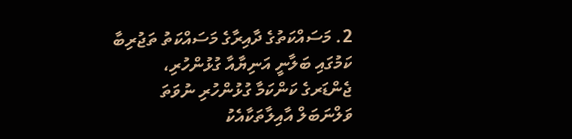2. މަސައްކަތުގެ ދާއިރާގެ މަސައްކަތު ތަޖުރިބާ ކަމުގައި ބަލާނީ އަނިޔާއާ ގުޅުންހުރި، ޖެންޑަރގެ ކަންކަމާ ގުޅުންހުރި ނުވަތަ ވަލްނަބަލް އާއިލާތަކާއެކު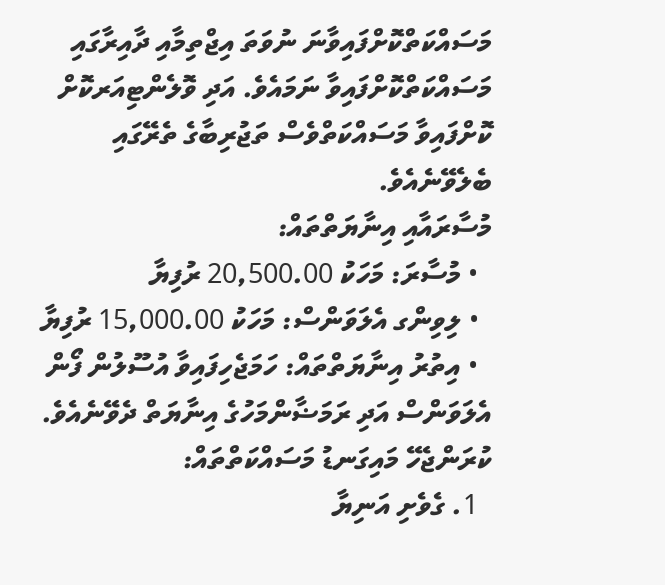މަސައްކަތްކޮށްފައިވާނަ ނުވަތަ އިޖްތިމާއި ދާއިރާގައި މަސައްކަތްކޮށްފައިވާ ނަމައެވެ. އަދި ވޮލެންޓިއަރކޮށް ކޮށްފައިވާ މަސައްކަތްވެސް ތަޖުރިބާގެ ތެރޭގައި ބެލެވޭނެއެވެ.
މުސާރައާއި އިނާޔަތްތައް:
  • މުސާރަ: މަހަކު 20,500.00 ރުފިޔާ
  • ލިވިންގ އެލަވަންސް: މަހަކު 15,000.00 ރުފިޔާ
  • އިތުރު އިނާޔަތްތައް: ހަމަޖެހިފައިވާ އުސޫލުން ފޯން އެލަވަންސް އަދި ރަމަޟާންމަހުގެ އިނާޔަތް ދެވޭނެއެވެ.
ކުރަންޖެހޭ މައިގަނޑު މަސައްކަތްތައް:
  1. ގެވެށި އަނިޔާ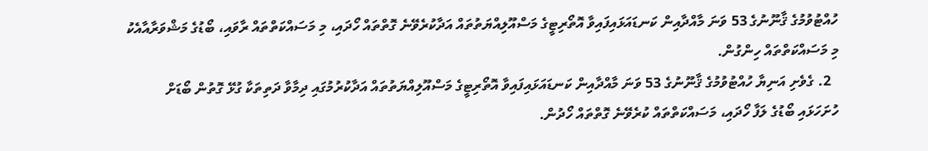ހުއްޓުވުމުގެ ޤާނޫނުގެ 53 ވަނަ މާއްދާއިން ކަނޑައަޅައިފައިވާ އޮތޯރިޓީގެ މަސްއޫލިއްޔަތުތައް އަދާކުރެވޭނެ ގޮތްތައް ހޯދައި، މި މަސައްކަތްތައް ރާވައި، ބޯޑުގެ މަޝްވަރާއާއެކު މި މަސައްކަތްތައް ހިންގުން.
  2. ގެވެށި އަނިޔާ ހުއްޓުވުމުގެ ޤާނޫނުގެ 53 ވަނަ މާއްދާއިން ކަނޑައަޅައިފައިވާ އޮތޯރިޓީގެ މަސްއޫލިއްޔަތުތައް އަދާކުރުމުގައި ދިމާވާ ދަތިތަކާ ގުޅޭ ގޮތުން ބޯޑަށް ހުށަހަޅައި ބޯޑުގެ ލަފާ ހޯދައި، މަސައްކަތްތައް ކުރެވޭނެ ގޮތްތައް ހޯދުން.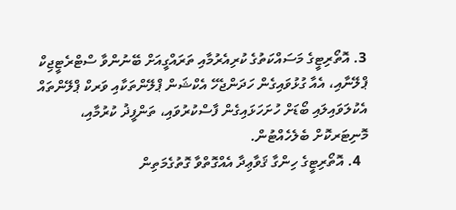3. އޮތޯރިޓީގެ މަސައްކަތުގެ ކުރިއެރުމާއި ތަރައްގީއަށް ބޭނުންވާ ސްޓްރެޓީޖިކް ޕްލޭނާއި، އެއާ ގުޅުވައިގެން ހަދަންޖެހޭ އެކްޝަން ޕްލޭންތަކާއި ވަރކް ޕްލޭންތައް އެކުލަވައިލައި ބޯޑަށް ހުށަހަޅައިގެން ފާސްކުރުވައި، ތަންފީޛު ކުރުމާއި، މޮނިޓަރކޮށް ބެލެހެއްޓުން.
  4. އޮތޯރިޓީގެ ހިންގާ ޤަވާޢިދާ އެއްގޮތްވާ ގޮތުގެމަތިން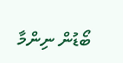ބޯޑުން ނިންމާ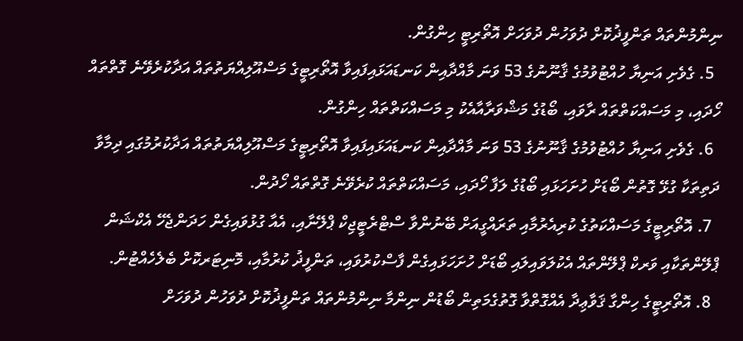ނިންމުންތައް ތަންފީޛުކޮށް ދުވަހުން ދުވަހަށް އޮތޯރިޓީ ހިންގުން.
  5. ގެވެށި އަނިޔާ ހުއްޓުވުމުގެ ޤާނޫނުގެ 53 ވަނަ މާއްދާއިން ކަނޑައަޅައިފައިވާ އޮތޯރިޓީގެ މަސްއޫލިއްޔަތުތައް އަދާކުރެވޭނެ ގޮތްތައް ހޯދައި، މި މަސައްކަތްތައް ރާވައި، ބޯޑުގެ މަޝްވަރާއާއެކު މި މަސައްކަތްތައް ހިންގުން.
  6. ގެވެށި އަނިޔާ ހުއްޓުވުމުގެ ޤާނޫނުގެ 53 ވަނަ މާއްދާއިން ކަނޑައަޅައިފައިވާ އޮތޯރިޓީގެ މަސްއޫލިއްޔަތުތައް އަދާކުރުމުގައި ދިމާވާ ދަތިތަކާ ގުޅޭ ގޮތުން ބޯޑަށް ހުށަހަޅައި ބޯޑުގެ ލަފާ ހޯދައި، މަސައްކަތްތައް ކުރެވޭނެ ގޮތްތައް ހޯދުން.
  7. އޮތޯރިޓީގެ މަސައްކަތުގެ ކުރިއެރުމާއި ތަރައްގީއަށް ބޭނުންވާ ސްޓްރެޓީޖިކް ޕްލޭނާއި، އެއާ ގުޅުވައިގެން ހަދަންޖެހޭ އެކްޝަން ޕްލޭންތަކާއި ވަރކް ޕްލޭންތައް އެކުލަވައިލައި ބޯޑަށް ހުށަހަޅައިގެން ފާސްކުރުވައި، ތަންފީޛު ކުރުމާއި، މޮނިޓަރކޮށް ބެލެހެއްޓުން.
  8. އޮތޯރިޓީގެ ހިންގާ ޤަވާޢިދާ އެއްގޮތްވާ ގޮތުގެމަތިން ބޯޑުން ނިންމާ ނިންމުންތައް ތަންފީޛުކޮށް ދުވަހުން ދުވަހަށް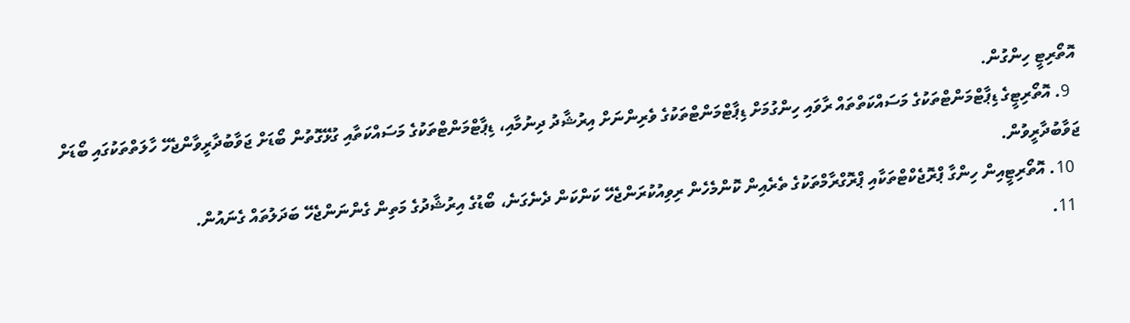އޮތޯރިޓީ ހިންގުން.
  9. އޮތޯރިޓީގެ ޑިޕާޓްމަންޓްތަކުގެ މަސައްކަތްތައް ރާވައި ހިންގުމަށް ޑިޕާޓްމަންޓްތަކުގެ ވެރިންނަށް އިރުޝާދު ދިނުމާއި، ޑިޕާޓްމަންޓްތަކުގެ މަސައްކަތާއި ގުޅޭގޮތުން ބޯޑަށް ޖަވާބުދާރީވާންޖެހޭ ހާލަތްތަކުގައި ބޯޑަށް ޖަވާބުދާރީވުން.
  10. އޮތޯރިޓީއިން ހިންގާ ޕްރޮޖެކްޓްތަކާއި ޕްރޮގްރާމްތަކުގެ ތެރެއިން ކޮންމެހެން ރިވިއުކުރަންޖެހޭ ކަންކަން ދެނެގަނެ، ބޯޑުގެ އިރުޝާދުގެ މަތިން ގެންނަންޖެހޭ ބަދަލުތައް ގެނައުން.
  11.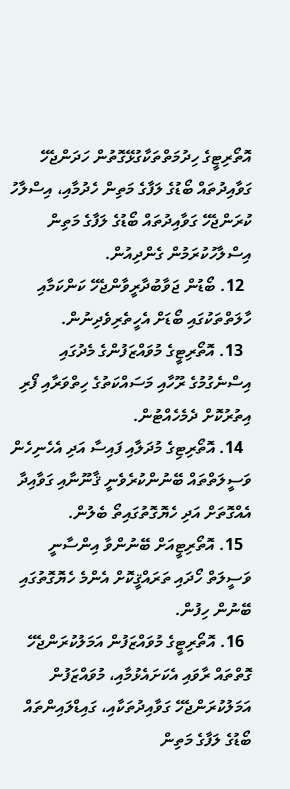އޮތޯރިޓީގެ ހިދުމަތްތަކާގުޅޭގޮތުން ހަދަންޖެހޭ ގަވާއިދުތައް ބޯޑުގެ ލަފާގެ މަތިން ހެދުމާއި، އިސްލާހު ކުރަންޖެހޭ ގަވާއިދުތައް ބޯޑުގެ ލަފާގެ މަތިން އިސްލާހުކުރަމުން ގެންދިއުން.
  12. ބޯޑުން ޖަވާބުދާރީވާންޖެހޭ ކަންކަމާއި ހާލަތްތަކުގައި ބޯޑަށް އެހީތެރިވެދިނުން.
  13. އޮތޯރިޓީގެ މުވައްޒަފުންގެ މެދުގައި އިސްނެގުމުގެ ރޫހާއި މަސައްކަތުގެ ހިތްވަރާއި ފޯރި އިތުރުކޮށް ދެމެހެއްޓުން.
  14. އޮތޯރިޓިގެ މުދަލާއި ފައިސާ އަދި އެހެނިހެން ވަސީލަތްތައް ބޭނުންކުރެވެނީ ޤާނޫނާއި ގަވާއިދާ އެއްގޮތަށް އަދި ހެޔޮގޮތުގައިތޯ ބެލުން.
  15. އޮތޯރިޓީއަށް ބޭނުންވާ އިންސާނީ ވަސީލަތް ހޯދައި ތަރައްޤީކޮށް އެންމެ ހެޔޮގޮތުގައި ބޭނުން ހިފުން.
  16. އޮތޯރިޓީގެ މުވައްޒަފުން އަމަލުކުރަންޖެހޭ ގޮތްތައް ރާވައި އެކަށައެޅުމާއި، މުވައްޒަފުން އަމަލުކުރަންޖެހޭ ގަވާއިދުތަކާއި، ގައިޑްލައިންތައް ބޯޑުގެ ލަފާގެ މަތިން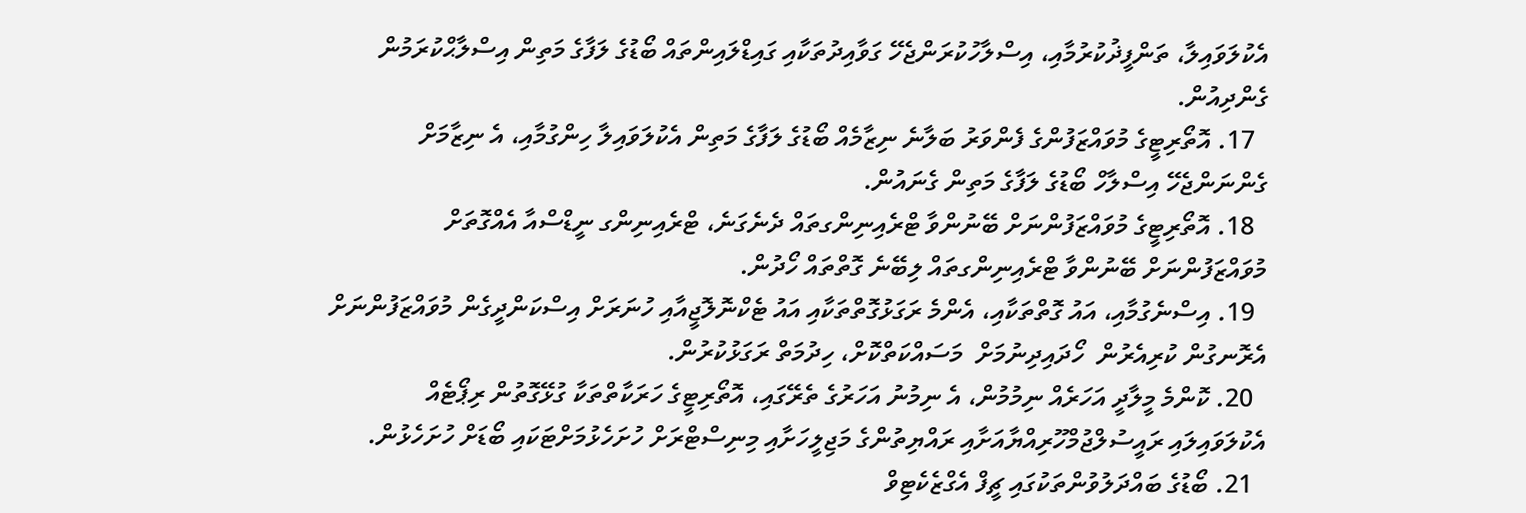އެކުލަވައިލާ، ތަންފީޛުކުރުމާއި، އިސްލާހުކުރަންޖެހޭ ގަވާއިދުތަކާއި ގައިޑްލައިންތައް ބޯޑުގެ ލަފާގެ މަތިން އިސްލާޙްކުރަމުން ގެންދިއުން.
  17. އޮތޯރިޓީގެ މުވައްޒަފުންގެ ފެންވަރު ބަލާނެ ނިޒާމެއް ބޯޑުގެ ލަފާގެ މަތިން އެކުލަވައިލާ ހިންގުމާއި، އެ ނިޒާމަށް ގެންނަންޖެހޭ އިސްލާހް ބޯޑުގެ ލަފާގެ މަތިން ގެނައުން.
  18. އޮތޯރިޓީގެ މުވައްޒަފުންނަށް ބޭނުންވާ ޓްރެއިނިންގތައް ދެނެގަނެ، ޓްރެއިނިންގ ނީޑްސްއާ އެއްގޮތަށް މުވައްޒަފުންނަށް ބޭނުންވާ ޓްރެއިނިންގތައް ލިބޭނެ ގޮތްތައް ހޯދުން.
  19. އިސްނެގުމާއި، އައު ގޮތްތަކާއި، އެންމެ ރަގަޅުގޮތްތަކާއި އައު ޓެކްނޮލޮޖީއާއި ހުނަރަށް އިސްކަންދީގެން މުވައްޒަފުންނަށް އެރޮނގުން ކުރިއެރުން  ހޯދައިދިނުމަށް  މަސައްކަތްކޮށް، ހިދުމަތް ރަގަޅުކުރުން.
  20. ކޮންމެ މީލާދީ އަހަރެއް ނިމުމުން، އެ ނިމުނު އަހަރުގެ ތެރޭގައި، އޮތޯރިޓީގެ ހަރަކާތްތަކާ ގުޅޭގޮތުން ރިޕޯޓެއް އެކުލަވައިލައި ރައީސުލްޖުމްހޫރިއްޔާއަށާއި ރައްޔިތުންގެ މަޖިލީހަށާއި މިނިސްޓްރަށް ހުށަހެޅުމަށްޓަކައި ބޯޑަށް ހުށަހެޅުން.
  21. ބޯޑުގެ ބައްދަލުވުންތަކުގައި ޗީފް އެގްޒެކެޓިވް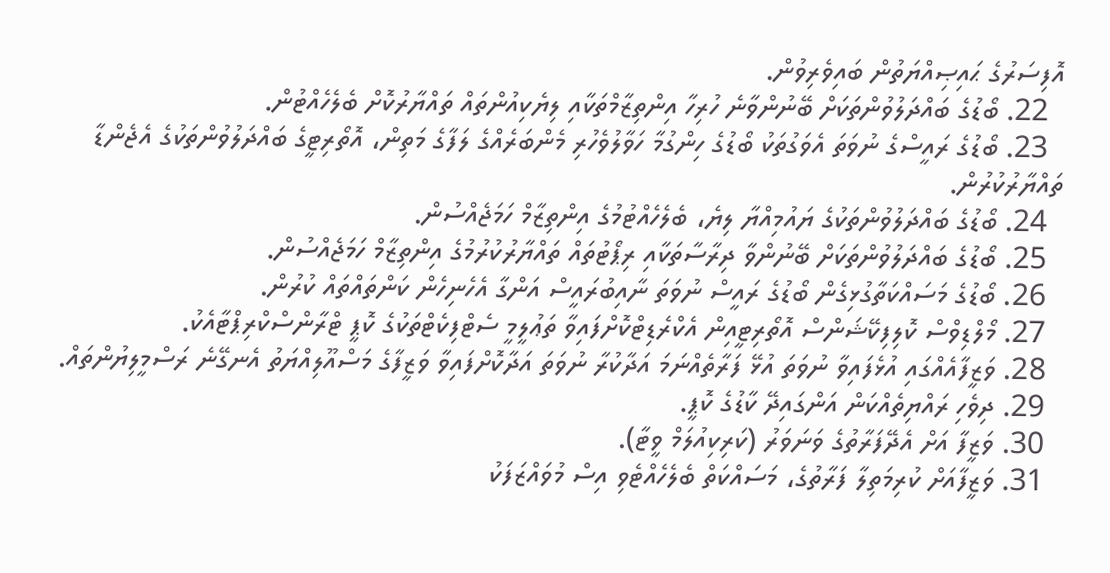އޮފިސަރުގެ ޙައިޞިއްޔަތުން ބައިވެރިވުން.
  22. ބޯޑުގެ ބައްދަލުވުންތަކަށް ބޭނުންވާނެ ހުރިހާ އިންތިޒާމްތަކާއި ލިޔެކިއުންތައް ތައްޔާރުކޮށް ބެލެހެއްޓުން.
  23. ބޯޑުގެ ރައީސްގެ ނުވަތަ އެވަގުތަކު ބޯޑުގެ ހިންގުމާ ހަވާލުވެހުރި މެންބަރެއްގެ ލަފާގެ މަތިން، އޮތޯރިޓީގެ ބައްދަލުވުންތަކުގެ އެޖެންޑާ ތައްޔާރުކުރުން.
  24. ބޯޑުގެ ބައްދަލުވުންތަކުގެ ޔައުމިއްޔާ ލިޔެ، ބެލެހެއްޓުމުގެ އިންތިޒާމް ހަމަޖެއްސުން.
  25. ބޯޑުގެ ބައްދަލުވުންތަކަށް ބޭނުންވާ ދިރާސާތަކާއި ރިޕޯޓުތައް ތައްޔާރުކުރުމުގެ އިންތިޒާމް ހަމަޖެއްސުން.
  26. ބޯޑުގެ މަސައްކަތާގުޅިގެން ބޯޑުގެ ރައީސް ނުވަތަ ނާއިބުރައީސް އަންގާ އެހެނިހެން ކަންތައްތައް ކުރުން.
  27. މޯލްޑިވްސް ކޮލިފިކޭޝަންސް އޮތޯރިޓީއިން އެކްރެޑިޓްކޮށްފައިވާ ތަޢުލީމީ ސެޓްފިކެޓްތަކުގެ ކޮޕީ ޓްރާންސްކްރިޕްޓާއެކު.
  28. ވަޒީފާއެއްގައި އުޅެފައިވާ ނުވަތަ އުޅޭ ފަރާތެއްނަމަ އަދާކުރާ ނުވަތަ އަދާކޮށްފައިވާ ވަޒީފާގެ މަސްއޫލިއްޔަތު އެނގޭނެ ރަސްމީލިޔުންތައް.
  29. ދިވެހި ރައްޔިތެއްކަން އަންގައިދޭ ކާޑުގެ ކޮޕީ.
  30. ވަޒީފާ އަށް އެދޭފަރާތުގެ ވަނަވަރު (ކަރިކިއުލަމް ވީޓާ).
  31. ވަޒީފާއަށް ކުރިމަތިލާ ފަރާތުގެ، މަސައްކަތް ބެލެހެއްޓެވި އިސް މުވައްޒަފަކު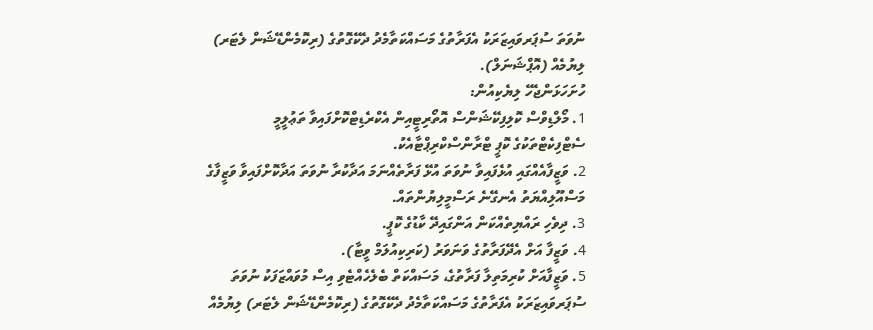ނުވަތަ ސުޕަރވައިޒަރަކު އެފަރާތުގެ މަސައްކަތާމެދު ދެކޭގޮތުގެ (ރިކޮމެންޑޭޝަން ލެޓަރ) ލިޔުމެއް (އޮޕްޝަނަލް).
ހުށަހަޅަންޖެހޭ ލިޔެކިއުން:
1. މޯލްޑިވްސް ކޮލިފިކޭޝަންސް އޮތޯރިޓީއިން އެކްރެޑިޓްކޮށްފައިވާ ތަޢުލީމީ ސެޓްފިކެޓްތަކުގެ ކޮޕީ ޓްރާންސްކްރިޕްޓާއެކު.
2. ވަޒީފާއެއްގައި އުޅެފައިވާ ނުވަތަ އުޅޭ ފަރާތެއްނަމަ އަދާކުރާ ނުވަތަ އަދާކޮށްފައިވާ ވަޒީފާގެ މަސްއޫލިއްޔަތު އެނގޭނެ ރަސްމީލިޔުންތައް.
3. ދިވެހި ރައްޔިތެއްކަން އަންގައިދޭ ކާޑުގެ ކޮޕީ.
4. ވަޒީފާ އަށް އެދޭފަރާތުގެ ވަނަވަރު (ކަރިކިއުލަމް ވީޓާ).
5. ވަޒީފާއަށް ކުރިމަތިލާ ފަރާތުގެ، މަސައްކަތް ބެލެހެއްޓެވި އިސް މުވައްޒަފަކު ނުވަތަ ސުޕަރވައިޒަރަކު އެފަރާތުގެ މަސައްކަތާމެދު ދެކޭގޮތުގެ (ރިކޮމެންޑޭޝަން ލެޓަރ) ލިޔުމެއް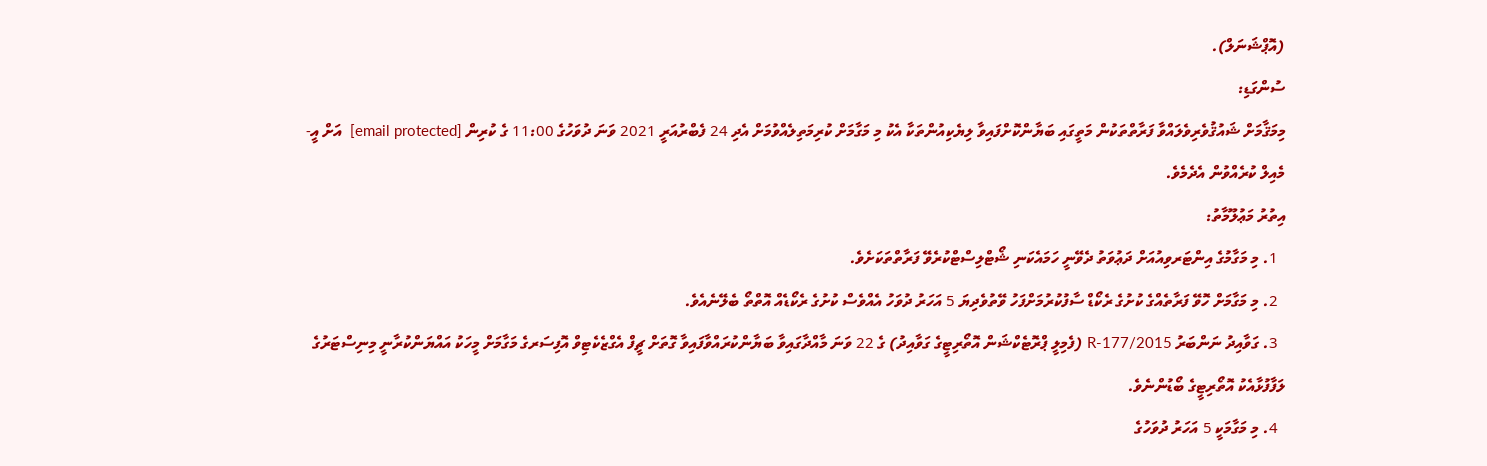(އޮޕްޝަނަލް).
ސުންގަޑި:
މިމަޤާމަށް ޝައުޤުވެރިވެލައްވާ ފަރާތްތަކުން މަތީގައި ބަޔާންކޮށްފައިވާ ލިޔެކިއުންތަކާ އެކު މި މަގާމަށް ކުރިމަތިލެއްވުމަށް އެދި 24 ފެބްރުއަރީ 2021 ވަނަ ދުވަހުގެ 11:00 ގެ ކުރިން [email protected]  އަށް އީ-މެއިލް ކުރެއްވުން އެދެމެވެ.
އިތުރު މަޢުލޫމާތު:
  1. މި މަގާމުގެ އިންޓަރވިއުއަށް ދަޢުވަތު ދެވޭނީ ހަމައެކަނި ޝޯޓްލިސްޓްކުރެވޭ ފަރާތްތަކަށެވެ.
  2. މި މަގާމަށް ހޮވޭ ފަރާތެއްގެ ކުށުގެ ރެކޯޑް ސާފުކުރުމަށްފަހު ވޭތުވެދިޔަ 5 އަހަރު ދުވަހު އެއްވެސް ކުށުގެ ރެކޯޑެއް އޮތްތޯ ބެލޭނެއެވެ.
  3. ގަވާއިދު ނަންބަރު 2015/R-177 (ފެމިލީ ޕްރޮޓެކްޝަން އޮތޯރިޓީގެ ގަވާއިދު) ގެ 22 ވަނަ މާއްދާގައިވާ ބަޔާންކުރައްވާފައިވާ ގޮތަށް ޗީފް އެގްޒެކެޓިވް އޮފިސަރގެ މަގާމަށް މީހަކު އައްޔަންކުރާނީ މިނިސްޓަރުގެ ލަފާފުޅާއެކު އޮތޯރިޓީގެ ބޯޑުންނެވެ.
  4. މި މަގާމަކީ 5 އަހަރު ދުވަހުގެ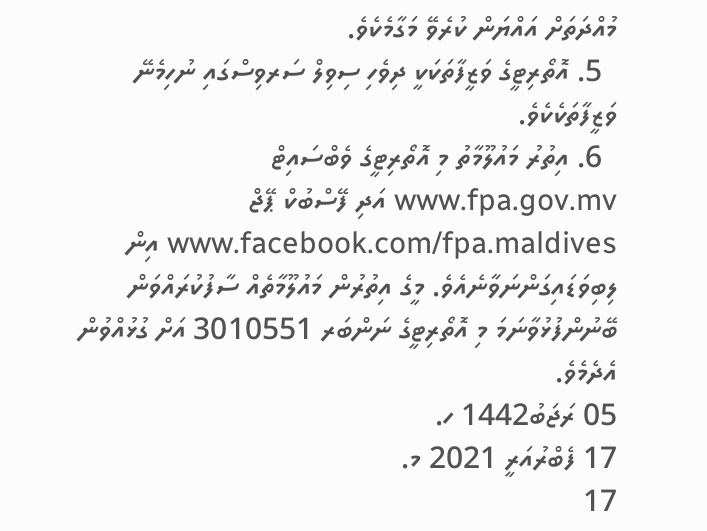މުއްދަތަށް އައްޔަން ކުރެވޭ މަގާމެކެވެ.
  5. އޮތޯރިޓީގެ ވަޒީފާތަކަކީ ދިވެހި ސިވިލް ސަރވިސްގައި ނުހިމެނޭ ވަޒީފާތަކެކެވެ.
  6. އިތުރު މައުލޫމާތު މި އޮތޯރިޓީގެ ވެބްސައިޓް www.fpa.gov.mv އަދި ފޭސްބުކް ޕޭޖް www.facebook.com/fpa.maldives އިން ލިބިވަޑައިގަންނަވާނެއެވެ. މީގެ އިތުރުން މައުލޫމާތެއް ސާފުކުރައްވަން ބޭނުންފުޅުވާނަމަ މި އޮތޯރިޓީގެ ނަންބަރ 3010551 އަށް ގުޅުއްވުން އެދެމެވެ.
05 ރަޖަބު1442 ހ.
17 ފެބްރުއަރީ 2021 މ.
17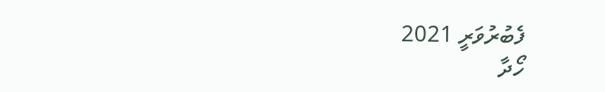ފެބުރުވަރީ 2021
ހޯދާ